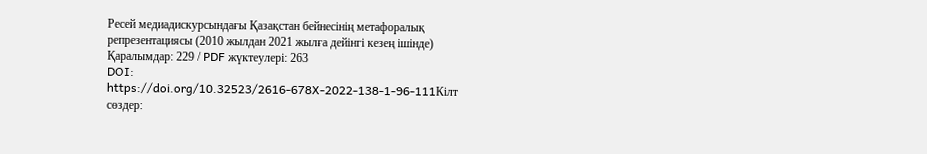Ресей медиадискурсындағы Қазақстан бейнесінің метафоралық репрезентациясы (2010 жылдан 2021 жылға дейінгі кезең ішінде)
Қаралымдар: 229 / PDF жүктеулері: 263
DOI:
https://doi.org/10.32523/2616-678X-2022-138-1-96-111Кілт сөздер: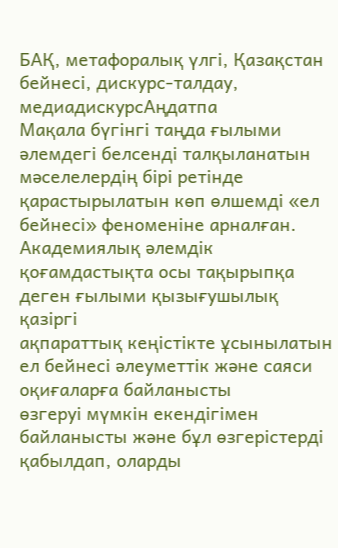БАҚ, метафоралық үлгі, Қазақстан бейнесі, дискурс-талдау, медиадискурсАңдатпа
Мақала бүгінгі таңда ғылыми әлемдегі белсенді талқыланатын
мәселелердің бірі ретінде қарастырылатын көп өлшемді «ел бейнесі» феноменіне арналған.
Академиялық әлемдік қоғамдастықта осы тақырыпқа деген ғылыми қызығушылық қазіргі
ақпараттық кеңістікте ұсынылатын ел бейнесі әлеуметтік және саяси оқиғаларға байланысты
өзгеруі мүмкін екендігімен байланысты және бұл өзгерістерді қабылдап, оларды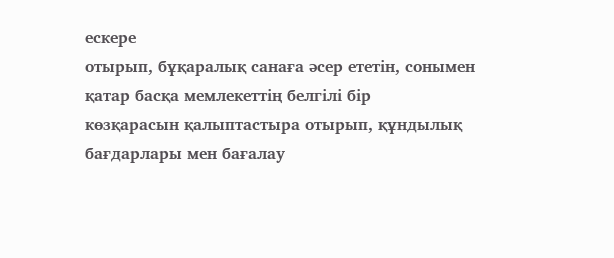ескере
отырып, бұқаралық санаға әсер ететін, сонымен қатар басқа мемлекеттің белгілі бір
көзқарасын қалыптастыра отырып, құндылық бағдарлары мен бағалау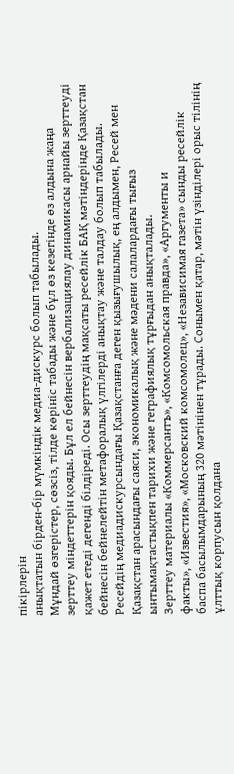пікірлерін
анықтатын бірден-бір мүмкіндік медиа-дискурс болып табылады.
Мұндай өзгерістер, сөзсіз, тілде көрініс табады және бұл өз кезегінде өз алдына жаңа
зерттеу міндеттерін қояды. Бұл ел бейнесін вербализациялау динамикасы арнайы зерттеуді
қажет етеді дегенді білдіреді. Осы зерттеудің мақсаты ресейлік БАҚ мәтіндерінде Қазақстан
бейнесін бейнелейтін метафоралық үлгілерді анықтау және талдау болып табылады.
Ресейдің медиадискурсындағы Қазақстанға деген қызығушылық, ең алдымен, Ресей мен
Қазақстан арасындағы саяси, экономикалық және мәдени салалардағы тығыз
ынтымақтастықпен тарихи және геграфиялық тұрғыдан анықталады.
Зерттеу материалы «Коммерсантъ», «Комсомольская правда», «Аргументы и
факты», «Известия», «Московский комсомолец», «Независимая газета» сынды ресейлік
баспа басылымдарының 320 мәтінінен тұрады. Сонымен қатар, мәтін үзінділері орыс тілінің
ұлттық корпусын қолдана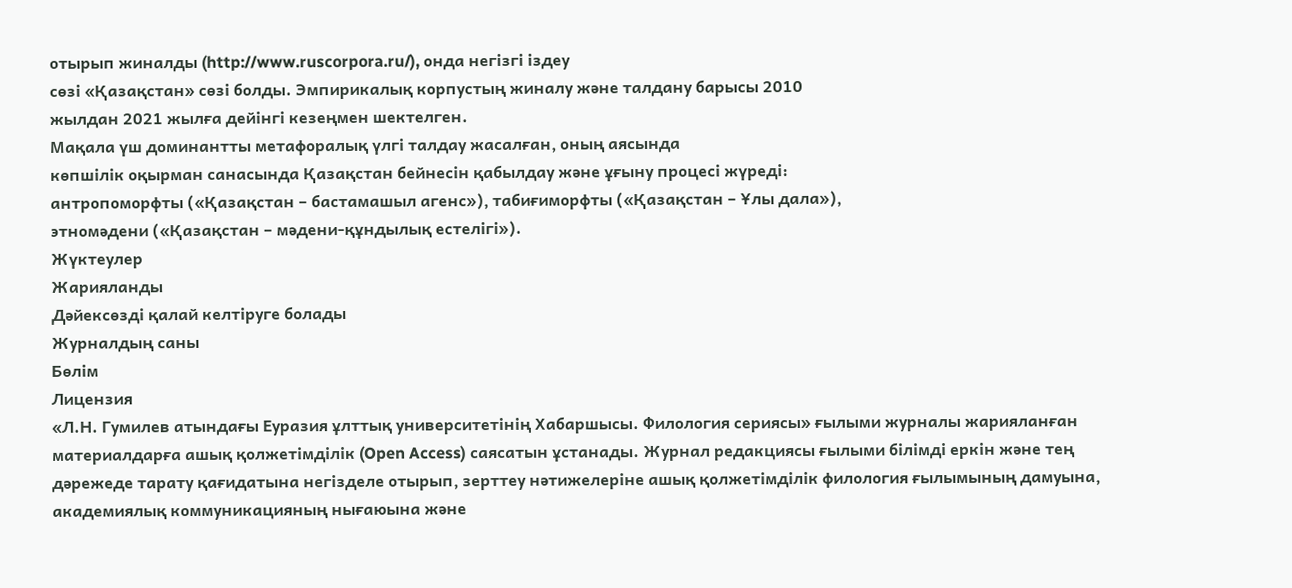отырып жиналды (http://www.ruscorpora.ru/), онда негізгі іздеу
сөзі «Қазақстан» сөзі болды. Эмпирикалық корпустың жиналу және талдану барысы 2010
жылдан 2021 жылға дейінгі кезеңмен шектелген.
Мақала үш доминантты метафоралық үлгі талдау жасалған, оның аясында
көпшілік оқырман санасында Қазақстан бейнесін қабылдау және ұғыну процесі жүреді:
антропоморфты («Қазақстан – бастамашыл агенс»), табиғиморфты («Қазақстан – Ұлы дала»),
этномәдени («Қазақстан – мәдени-құндылық естелігі»).
Жүктеулер
Жарияланды
Дәйексөзді қалай келтіруге болады
Журналдың саны
Бөлім
Лицензия
«Л.Н. Гумилев атындағы Еуразия ұлттық университетінің Хабаршысы. Филология сериясы» ғылыми журналы жарияланған материалдарға ашық қолжетімділік (Open Access) саясатын ұстанады. Журнал редакциясы ғылыми білімді еркін және тең дәрежеде тарату қағидатына негізделе отырып, зерттеу нәтижелеріне ашық қолжетімділік филология ғылымының дамуына, академиялық коммуникацияның нығаюына және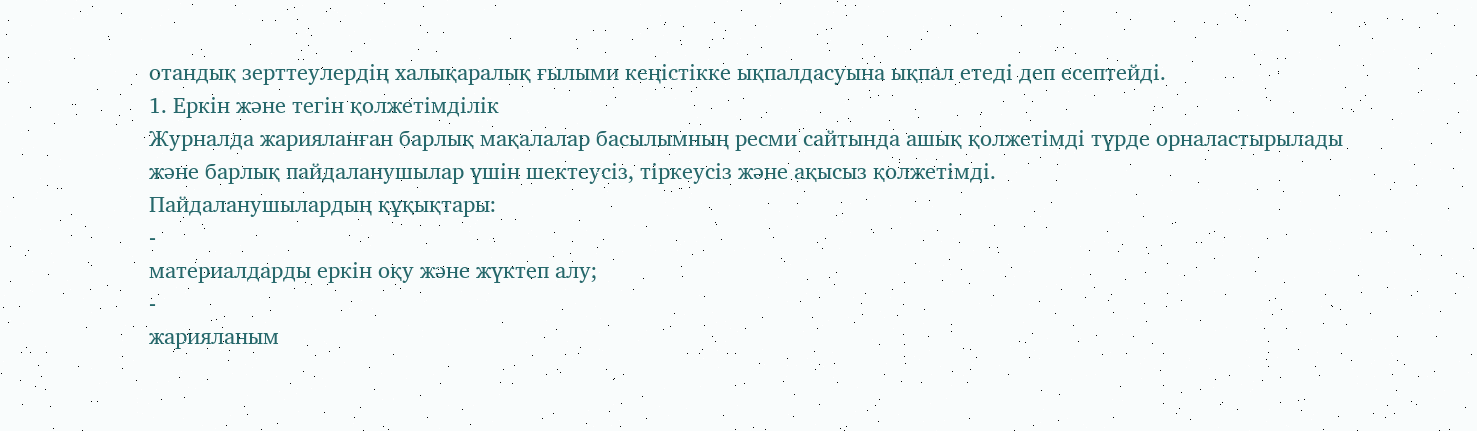отандық зерттеулердің халықаралық ғылыми кеңістікке ықпалдасуына ықпал етеді деп есептейді.
1. Еркін және тегін қолжетімділік
Журналда жарияланған барлық мақалалар басылымның ресми сайтында ашық қолжетімді түрде орналастырылады және барлық пайдаланушылар үшін шектеусіз, тіркеусіз және ақысыз қолжетімді.
Пайдаланушылардың құқықтары:
-
материалдарды еркін оқу және жүктеп алу;
-
жарияланым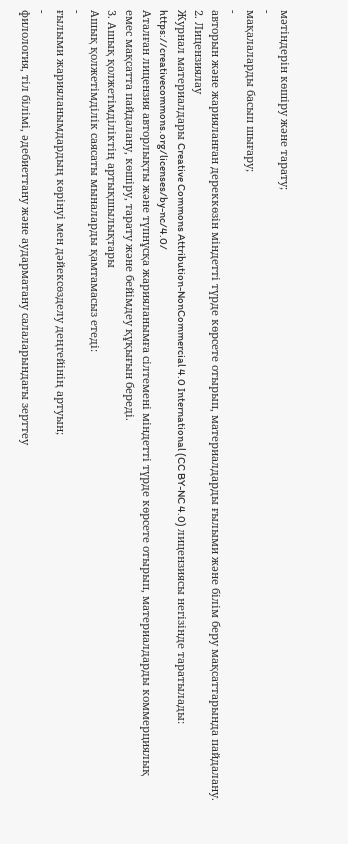мәтіндерін көшіру және тарату;
-
мақалаларды басып шығару;
-
авторын және жарияланған дереккөзін міндетті түрде көрсете отырып, материалдарды ғылыми және білім беру мақсаттарында пайдалану.
2. Лицензиялау
Журнал материалдары Creative Commons Attribution-NonCommercial 4.0 International (CC BY-NC 4.0) лицензиясы негізінде таратылады:
https://creativecommons.org/licenses/by-nc/4.0/
Аталған лицензия авторлықты және түпнұсқа жарияланымға сілтемені міндетті түрде көрсете отырып, материалдарды коммерциялық емес мақсатта пайдалану, көшіру, тарату және бейімдеу құқығын береді.
3. Ашық қолжетімділіктің артықшылықтары
Ашық қолжетімділік саясаты мыналарды қамтамасыз етеді:
-
ғылыми жарияланымдардың көрінуі мен дәйексөзделу деңгейінің артуын;
-
филология, тіл білімі, әдебиеттану және аударматану салаларындағы зерттеу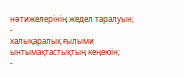нәтижелерінің жедел таралуын;
-
халықаралық ғылыми ынтымақтастықтың кеңеюін;
-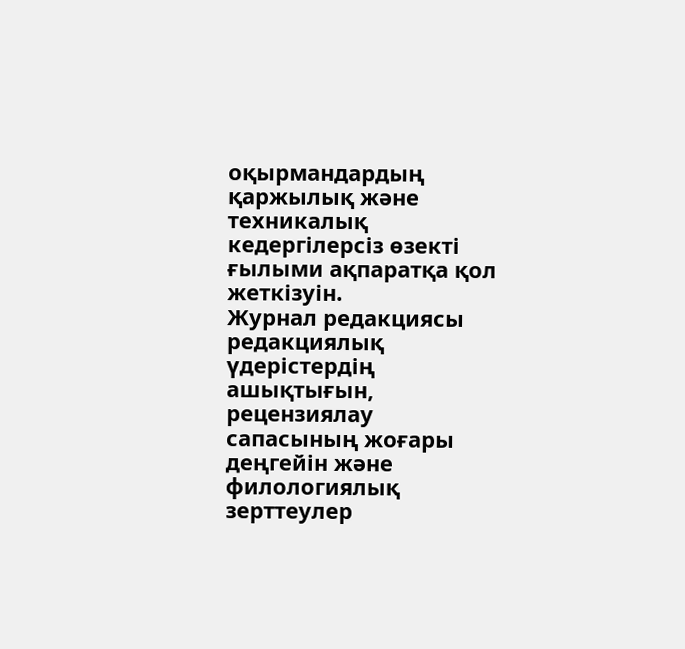оқырмандардың қаржылық және техникалық кедергілерсіз өзекті ғылыми ақпаратқа қол жеткізуін.
Журнал редакциясы редакциялық үдерістердің ашықтығын, рецензиялау сапасының жоғары деңгейін және филологиялық зерттеулер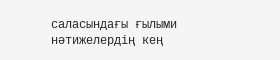саласындағы ғылыми нәтижелердің кең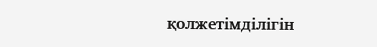қолжетімділігін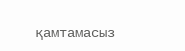қамтамасыз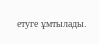етуге ұмтылады.